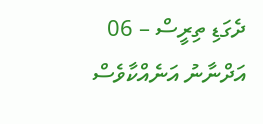ދެގަޑި ތިރީސް – 06
އަދްނާނު އަނެއްކާވެސް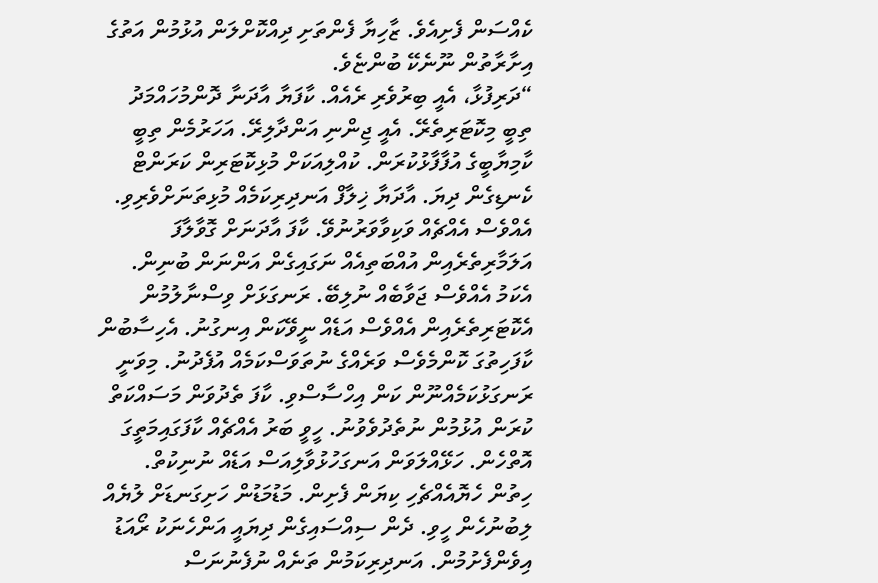ކެއްސަން ފެށިއެވެ. ޒާހިޔާ ފެންތަށި ދިއްކޮށްލަން އުޅުމުން އަތުގެ އިށާރާތުން ނޫނެކޭ ބުންޏެވެ.
“ދަރިފުޅާ، އެއީ ބިރުވެރި ރެއެއް. ކާފަޔާ އާދަނާ ދޮންމުހައްމަދު ތިބީ މިކޮޓަރިތެރޭ. އެއީ ޖިންނި އަންދާލިރޭ. އަހަރުމެން ތިބީ ކާމިޔާބީގެ އުފާފާޅުކުރަން. ކުއްލިއަކަށް މުޅިކޮޓަރިން ކަރަންޓް ކެނޑިގެން ދިޔަ. އާދަޔާ ޚިލާފް އަނދިރިކަމެއް މުޅިތަނަށްވެރިވި. އެއްވެސް އެއްޗެއް ވަކިވާވަރުނުވޭ. ކާފަ އާދަނަށް ގޮވާލާފަ އަލަމާރިތެރެއިން އުއްބަތިއެއް ނަގައިގެން އަންނަން ބުނިން. އެކަމު އެއްވެސް ޖަވާބެއް ނުލިބޭ. ރަނގަޅަށް ވިސްނާލުމުން އެކޮޓަރިތެރެއިން އެއްވެސް އަޑެއް ނީވޭކަން އިނގުނު. އެހިސާބުން ކާފަހިތުގަ ކޮންމެވެސް ވަރެއްގެ ނުތަވަސްކަމެއް އުފެދުނު. މިވަނީ ރަނގަޅުކަމެއްނޫން ކަން އިހްސާސްވި. ކާފަ ތެދުވަން މަސައްކަތް ކުރަން އުޅުމުން ނުތެދުވެވުނު. ހީވީ ބަރު އެއްޗެއް ކާފަގައިމަތީގަ އޮތްހެން. ހަޅޭއްލަވަން އަނގަހުޅުވާލިއަސް އަޑެއް ނުނިކުތް. ހިތުން ހެޔޮއެއްޗެހި ކިޔަން ފެށިން. މަޑުމަޑުން ހަށިގަނޑަށް ލުޔެއް ލިބުނުހެން ހީވި. ދެން ސިއްސައިގެން ދިޔައީ އަންހެނަކު ރޯއަޑު އިވެންފެށުމުން. އަނދިރިކަމުން ތަނެއް ނުފެނުނަސް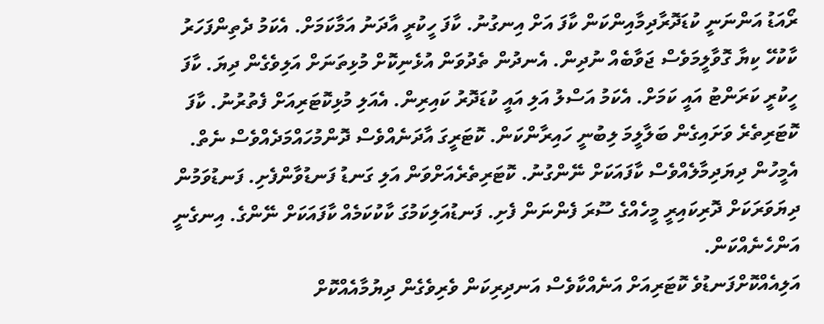ރޯއަޑު އަންނަނީ ކުޑަދޮރާދިމާއިންކަން ކާފަ އަށް އިނގުނު. ކާފަ ހީކުރީ އާދަނު އަމާކަމަށް. އެކަމު ދެތިންފަހަރު ކާކުހޭ ކިޔާ ގޮވާލީމަވެސް ޖަވާބެއް ނުދިން. އެނދުން ތެދުވަން އުޅެނިކޮށް މުޅިތަނަށް އަލިވެގެން ދިޔަ. ކާފަ ހީކުރީ ކަރަންޓު އައީ ކަމަށް. އެކަމު އަސްލު އަލި އައީ ކުޑަދޮރު ކައިރިން. އެއަލި މުޅިކޮޓަރިއަށް ފެތުރުނު. ކާފަ ކޮޓަރިތެރެ ވަށައިގެން ބަލާލީމަ ލިބުނީ ހައިރާންކަން. ކޮޓަރީގަ އާދަނެއްވެސް ދޮންމުހައްމަދެއްވެސް ނެތް. އެމީހުން ދިޔަދިމާލެއްވެސް ކާފައަކަށް ނޭންގުނު. ކޮޓަރިތެރެއަށްވަން އަލި ގަނޑު ފަނޑުވާންފެށި. ފަނޑުވަމުން ދިޔަވަރަކަށް ދޮރިކައިރީ މީހެއްގެ ސޫރަ ފެންނަން ފެށި. ފަނޑުއަލިކަމުގަ ކާކުކަމެއް ކާފައަކަށް ނޭންގެ. އިނގެނީ އަންހެނެއްކަން.
އަލިއެއްކޮށްފަނޑުވެ ކޮޓަރިއަށް އަނެއްކާވެސް އަނދިރިކަން ވެރިވެގެން ދިޔުމާއެއްކޮށް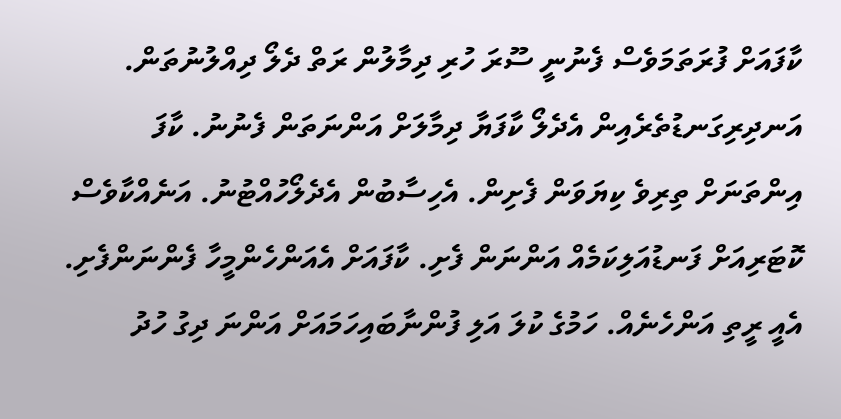ކާފައަށް ފުރަތަމަވެސް ފެނުނީ ސޫރަ ހުރި ދިމާލުން ރަތް ދެލޯ ދިއްލުނުތަން. އަނދިރިގަނޑުތެރެއިން އެދެލޯ ކާފަޔާ ދިމާލަށް އަންނަތަން ފެނުނު. ކާފަ އިންތަނަށް ތިރިވެ ކިޔަވަން ފެށިން. އެހިސާބުން އެދެލޯހުއްޓުނު. އަނެއްކާވެސް ކޮޓަރިއަށް ފަނޑުއަލިކަމެއް އަންނަން ފެށި. ކާފައަށް އެއަންހެންމީހާ ފެންނަންފެށި. އެއީ ރީތި އަންހެނެއް. ހަމުގެ ކުލަ އަލި ފުންނާބައިހަމައަށް އަންނަ ދިގު ހުދު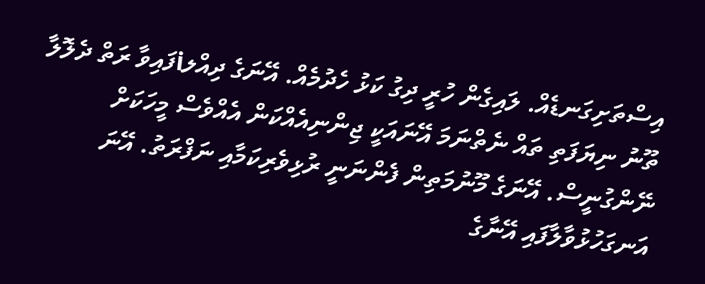އިސްތަށިގަނޑެއް. ލައިގެން ހުރީ ދިގު ކަޅު ހެދުމެއް. އޭނަގެ ދިއްލiފައިވާ ރަތް ދެލޮލާ ތޫނު ނިޔަފަތި ތައް ނެތްނަމަ އޭނައަކީ ޖިންނިއެއްކަން އެއްވެސް މީހަކަށް ނޭންގުނީސް. އޭނަގެ މޫނުމަތިން ފެންނަނީ ރުޅިވެރިކަމާއި ނަފްރަތު. އޭނަ އަނގަހުޅުވާލާފައި އޭނާގެ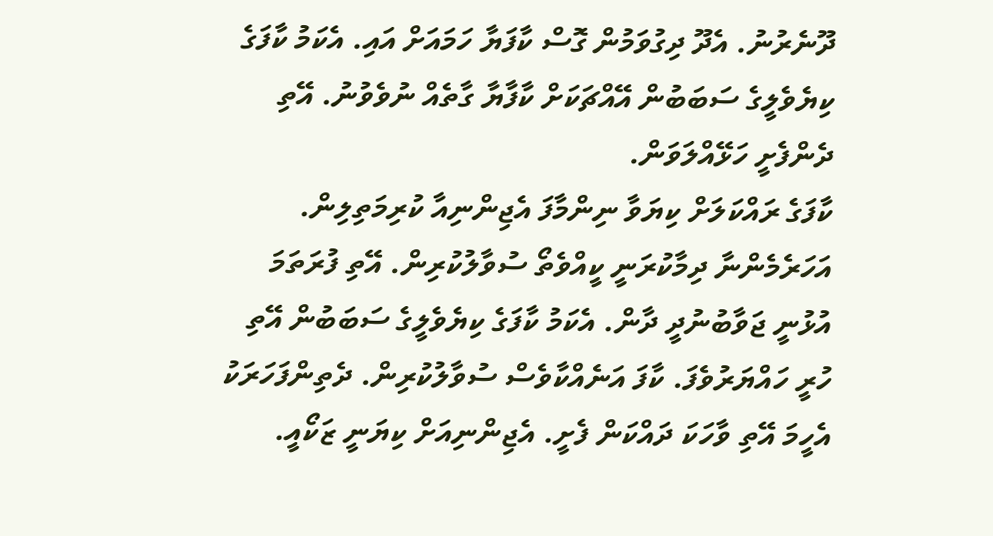ދޫނެރުނު. އެދޫ ދިގުވަމުން ގޮސް ކާފަޔާ ހަމައަށް އައި. އެކަމު ކާފަގެ ކިޔެވެލީގެ ސަބަބުން އޭއްޗަކަށް ކާފާޔާ ގާތެއް ނުވެވުނު. އޭތި ދެންފެށީ ހަޅޭއްލަވަން.
ކާފަގެ ރައްކަލަށް ކިޔަވާ ނިންމާފަ އެޖިންނިއާ ކުރިމަތިލިން. އަހަރެމެންނާ ދިމާކުރަނީ ކީއްވެތޯ ސުވާލުކުރިން. އޭތި ފުރަތަމަ އުޅުނީ ޖަވާބުނުދީ ދާން. އެކަމު ކާފަގެ ކިޔެވެލީގެ ސަބަބުން އޭތި ހުރީ ހައްޔަރުވެފަ. ކާފަ އަނެއްކާވެސް ސުވާލުކުރިން. ދެތިންފަހަރަކު އެހީމަ އޭތި ވާހަކަ ދައްކަން ފެށީ. އެޖިންނިއަށް ކިޔަނީ ޒަކޯއީ.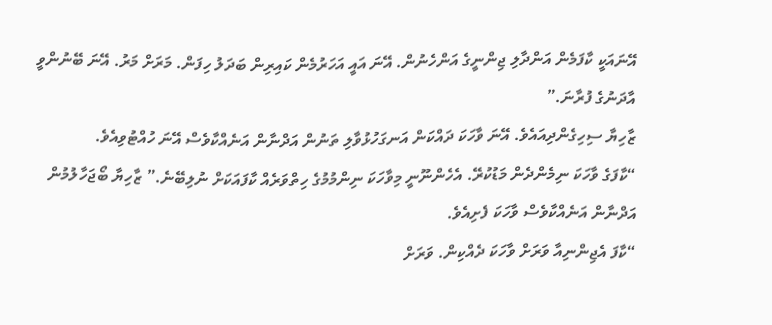އޭނައަކީ ކާފަމެން އަންދާލި ޖިންނީގެ އަންހެނުން. އޭނަ އައީ އަހަރުމެން ކައިރިން ބަދަލު ހިފަން. މަރަށް މަރު. އޭނަ ބޭނުންވީ އާދަނުގެ ފުރާނަ.”
ޒާހިޔާ ސިހިގެންދިއައެވެ. އޭނަ ވާހަކަ ދައްކަން އަނގަހުޅުވާލި ތަނުން އަދްނާން އަނެއްކާވެސް އޭނަ ހުއްޓުވިއެވެ.
“ކާފަގެ ވާހަކަ ނިމެންދެން މަޑުކުރޭ. އެހެންނޫނީ މިވާހަކަ ނިންމުމުގެ ހިތްވަރެއް ކާފައަކަށް ނުލިބޭނެ.” ޒާހިޔާ ބޯޖަހާލުމުން އަދްނާން އަނެއްކާވެސް ވާހަކަ ފެށިއެވެ.
“ކާފަ އެޖިންނިއާ ވަރަށް ވާހަކަ ދެއްކިން. ވަރަށް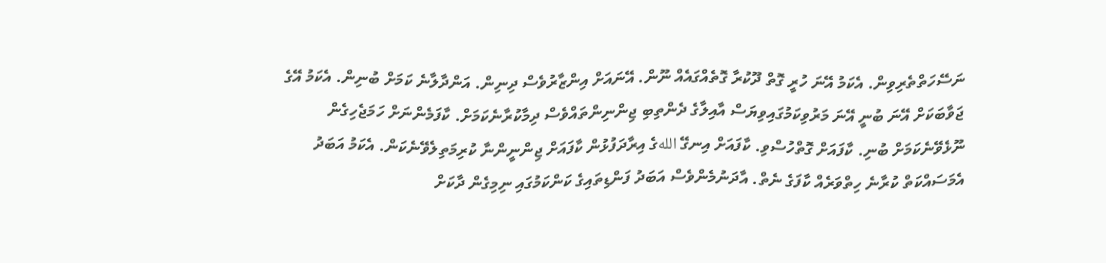ނަސޭހަތްތެރިވިން. އެކަމު އޭނަ ހުރީ ގޮތް ދޫކުރާ ގޮތެއްގައެއް ނޫން. އޭނައަށް އިންޒާރުވެސް ދިނިން. އަންދާލާނެ ކަމަށް ބުނިން. އެކަމު އޭގެ ޖަވާބަކަށް އޭނަ ބުނީ އޭނަ މަރުވިކަމުގައިވިޔަސް އާއިލާގެ ދެންތިބި ޖިންނިންތައްވެސް ދިމާކުރާނެކަމަށް. ކާފަމެންނަށް ހަމަޖެހިގެން ނޫޅެވޭނެކަމަށް ބުނި. ކާފައަށް ގޮތްހުސްވި. ކާފައަށް އިނގޭ اللهގެ އިރާދަފުޅުން ކާފައަށް ޖިންނީންނާ ކުރިމަތިލެވޭނެކަން. އެކަމު އަބަދު އެމަސައްކަތް ކުރާނެ ހިތްވަރެއް ކާފަގެ ނެތް. އާދަނުމެންވެސް އަބަދު ފަންޑިތައިގެ ކަންކަމުގައި ނިމިގެން ދާކަށް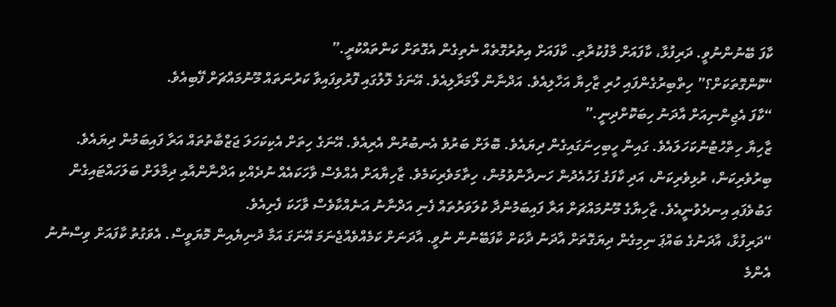ކާފަ ބޭނުންނުވީ. ދަރިފުޅާ، ކާފައަށް މާފުކުރާތި. ކާފައަށް އިތުރުގޮތެއް ނެތިގެން އެގޮތަށް ކަންތައްކުރީ.”
“ކޮންގޮތަކަށް؟” ހިތްބިރުގެންފައި ހުރި ޒާހިޔާ އަހާލިއެވެ. އަދްނާން ލޯމަރާލިއެވެ. އޭނަގެ ލޮލުގައި ފޮރުވިފައިވާ ކަރުނަތައް މޫނުމައްޗަށް ފޭބިއެވެ.
“ކާފަ އެޖިންނިއަށް އާދަނު ހިބަކޮށްދިނީ.”
ޒާހިޔާ ހިތްހުޓުނުކަހަލައެވެ. ގައިން ހީބިހިނަގައިގެން ދިޔައެވެ. ބޮލަށް ބަރުވެ އެނބުރުން އެރިއެވެ. އޭނަގެ ހިތަށް އެކިކަހަލަ ޖަޒްބާތުތައް އަރާ ފައިބަމުން ދިޔައެވެ. ބިރުވެރިކަން، ރުޅިވެރިކަން، އަދި ކާފަގެ ފަހުއެދުން ހަނދާންވުމުން، ހިތާމަވެރިކަމެވެ. ޒާހިޔާއަށް އެއްވެސް ވާހަކައެއް ނުދެއްކި އަދްނާންއާއި ދިމާލަށް ބަލަހައްޓައިގެން ގަބުވެފައި އިނދެވުނީއެވެ. ޒާހިޔާގެ މޫނުމައްޗަށް އަރާ ފައިބަމުންދާ ކުލަވަރުތައް ފެނި އަދްނާނު އަނެއްކާވެސް ވާހަކަ ފެށިއެވެ.
“ދަރިފުޅާ، އާދަނުގެ ބައްޕަ ނިމިގެން ދިޔަގޮތަށް އާދަނު ދާކަށް ކާފަބޭނުން ނުވީ. އާދަނަށް ކަމެއްވެއްޖެނަމަ އޭނަގަ އަމާ ދުނިޔެއިން މޮޔަވީސް. އެވަގުތު ކާފައަށް ވިސްނުނު އެންމެ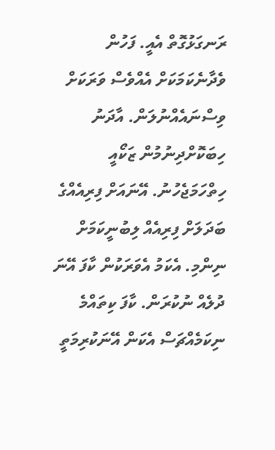ރަނގަޅުގޮތް އެއީ. ފަހުން ވެދާނެކަމަކަށް އެއްވެސް ވަރަކަށް ވިސްނައެއްނުލަން. އާދަނު ހިބަކޮށްދިނުމުން ޒަކޯއީ ހިތްހަމަޖެހުނު. އޭނައަށް ފިރިއެއްގެ ބަދަލަށް ފިރިއެއް ލިބުނީކަމަށް ނިންމި. އެކަމު އެވަރަކުން ކާފަ އޭނަ ދުލެއް ނުކުރަން. ކާފަ ކިތައްމެ ނިކަމެއްޗަސް އެކަން އޭނަކުރިމަތީ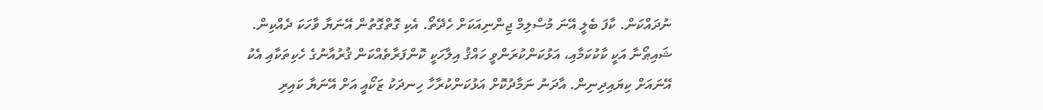ނުދައްކަން. ކާފަ ބެލީ އޭނަ މުސްލިމް ޖިންނިއަކަށް ހެދޭތޯ. އެކި ގޮތްގޮތުން އޭނަޔާ ވާހަކަ ދެއްކިން. ޝައިޠޯނާ އަކީ ކާކުކަމާއި، އަޅުކަންކުރަންވީ ހައްޤު އިލާހަކީ ކޮންފަރާތެއްކަން ޤުރުއާނުގެ ހެކިތަކާއި އެކު އޭނައަށް ކިޔައިދިނިން. އާދަނު ނަމާދުކޮށް އަޅުކަންކުރާހާ ހިނދަކު ޒަކޯއީ އަށް އޭނަޔާ ކައިރި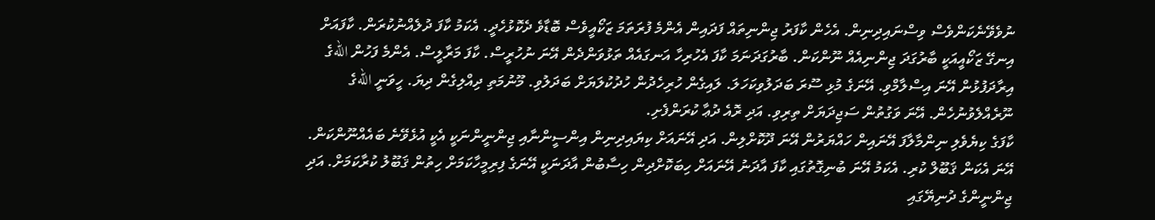ނުވެވޭނެކަންވެސް ވިސްނައިދިނިން. އެހެން ކާފަރު ޖިންނިތައް ފަދައިން އެންމެ ފުރަތަމަ ޒަކޯއީވެސް ބޮޑާވެ ދެކޮޅުހެދީ. އެކަމު ކާފަ ދުލެއްނުކުރަން. ކާފައަށް އިނގޭ ޒަކޯއީއަކީ ބާރުގަދަ ޖިންނިއެއް ނޫންކަން. ބާރުގަދަނަމަ ކާފަ އެހުރިހާ އަނގައެއް ތަޅުވަންދެން އޭނަ ނުހުރީސް. ކާފަ މަރާލީސް. އެންމެ ފަހުން اللهގެ އިރާދަފުޅުން އޭނަ އިސްލާމްވި. އޭނަގެ މުޅި ސޫރަ ބަދަލުވިކަހަލަ. ލައިގެން ހުރިހެދުން ހުދުކުލަޔަށް ބަދަލުވި. މޫނުމަތި ދިއްލިގެން ދިޔަ. ހީވަނީ اللهގެ ނޫރެއްލެވުނުހެން. އޭނަ ވަގުތުން ސަޖިދަޔަށް ތިރިވި. އަދި ރޮއެ ދުޢާ ކުރަންފެށި.
ކާފަގެ ކިޔެވެލި ނިންމާލާފަ އޭނައިން ހައްޔަރުން އޭނަ ދޫކޮށްލިން. އަދި އޭނައަށް ކިޔައިދިނިން އިންސީންނާއި ޖިންނީންނަކީ އެކީ އުޅެވޭނެ ބައެއްނޫންކަން. އޭނަ އެކަން ޤަބޫލް ކުރި. އެކަމު އޭނަ ބުނިގޮތުގައި ކާފަ އާދަނު އޭނައަށް ހިބަކޮށްދިން ހިސާބުން އާދަނަކީ އޭނަގެ ފިރިމީހާކަމަށް ހިތުން ޤަބޫލު ކުރާކަމަށް. އަދި ޖިންނީންގެ ދުނިޔޭގައި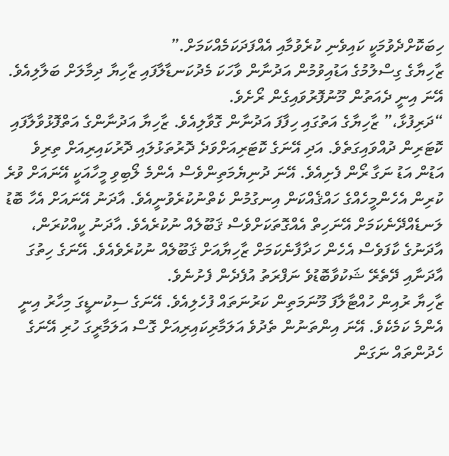ހިބަކޮށްދެވުމަކީ ކައިވެނި ކުރެވުމާއި އެއްފަދަކަމެއްކަމަށް.”
ޒާހިޔާގެ ގިސްލުމުގެ އަޑުއިވުމުން އަދުނާން ވާހަކަ މެދުކަނޑާލާފައި ޒާހިޔާ ދިމާލަށް ބަލާލިއެވެ. އޭނަ އިނީ ދެއަތުން މޫނުފޮރުވައިގެން ރޯށެވެ.
“ދަރިފުޅާ،” ޒާހިޔާގެ އަތުގައި ހިފާފަ އަދުނާން ގޮވާލިއެވެ. ޒާހިޔާ އަދުނާންގެ އަތްފޮޅުވާލާފައި ކޮޓަރިން ދުއްވައިގަތެވެ. އަދި އޭނަގެ ކޮޓަރިއަށްވަދެ ދޮރުތަޅުލައި ދޮރުކައިރިއަށް ތިރިވެ އަޑުން އަޑު ނަގާ ރޯން ފެށިއެވެ. އޭނަ ދުނިޔެމަތިންވެސް އެންމެ ލޯބިވި މީހާއަކީ އޭނައަށް ވުރެ ކުރިން އެހެންމީހެއްގެ ހައްޤެއްކަން އިނގުމުން ކެތްނުކުރެވުނީއެވެ. އާދަނު އޭނައަށް އެހާ ބޮޑު ލަނޑެއްދޭނެކަމަށް އޭނަހިތް އެއްގޮތަކަށްވެސް ޤަބޫލެއް ނުކުރެއެވެ. އާދަނު ކީއްކުރަން، އާދަނުގެ ކާފަވެސް އެހެން ހަދާފާނެކަމަށް ޒާހިޔާއަށް ޤަބޫލެއް ނުކުރެވެއެވެ. އޭނަގެ ހިތުގަ އާދަނާއި ދޭތެރޭ ޝަކުވާބޮޑުވެ ނަފްރަތު އުފެދެން ފެށުނެވެ.
ޒާހިޔާ ރުއިން ހުއްޓާލާފަ މޫނަމަތިން ކަރުނަތައް ފުހެލިއެވެ. އޭނަގެ ސިކުނޑީގަ މިހާރު އިނީ އެންމެ ކަމެކެވެ. އޭނަ އިންތަނުން ތެދުވެ އަލަމާރިކައިރިއަށް ގޮސް އަލަމާރީގަ ހުރި އޭނަގެ ހެދުންތައް ނަގަން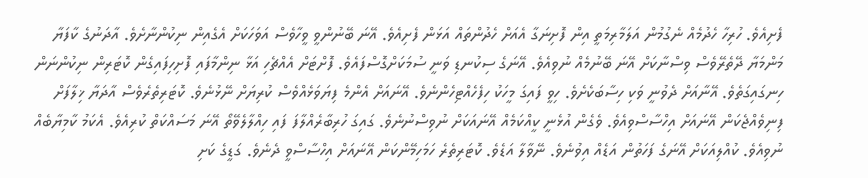ފެށިއެވެ. ހުރިހާ ހެދުމެއް ނެގުމުން އަލަމާރިމަތީ އިން ފޮށިނަގާ އެއަށް ހެދުންތައް އަޅަން ފެށިއެވެ. އޭނަ ބޭނުންވީ ވީހާވެސް އަވަހަކަށް އެގެއިން ނިކުންނާށެވެ. އާދަނުގެ ކާފަޔާ މަންމަޔާ ދޭތެރޭވެސް ވިސްނާކަށް އޭނަ ބޭނުމެއް ނުވިއެވެ. އޭނަގެ ސިކުނޑި ވަނީ ސުމަކަށްގޮސްފައެވެ. ފޮށްޓަށް އެއްޗެހި އަޅާ ނިންމާފައި ފޮށިހިފައިގެން ކޮޓަރިން ނިކުންނަން ހިނގައިގަތެވެ. އޭނާއަށް ދެވުނީ ވަކި ހިސާބަކެށެވެ. ހިވީ ފައިގަ މީހަކު ހިފެހެއްޓިހެންނެވެ. އޭނައަށް އެންމެ ފިޔަވަޅެއްވެސް ކުރިޔަށް ނޭޅުނެވެ. ކޮޓަރިތެރެވެސް އާދަޔާ ޚިލާފަށް ފިނިވެއްޖެކަން އޭނައަށް އިހްސާސްވިއެވެ. ވެގެން އުޅެނީ ކީއްކަމެއް އޭނައަކަށް ނުވިސްނުނެވެ. ގައިގަ ހުރިބާރެއްލާފަ ފައި ހިއްލާލެވޭތޯ އޭނަ މަސައްކަތް ކުރިއެވެ. އެކަމު ކާމިޔާބެއް ނުވިއެވެ. ކުއްލިއަކަށް އޭނަގެ ފަހަތުން އަޑެއް އިވުނެވެ. ނޭވާލާ އަޑެވެ. ކޮޓަރިތެރެ ހަމަހިމޭންކަން އޭނައަށް އިހްސާސްވީ ދެނެވެ. ގަޑީގެ ކަށި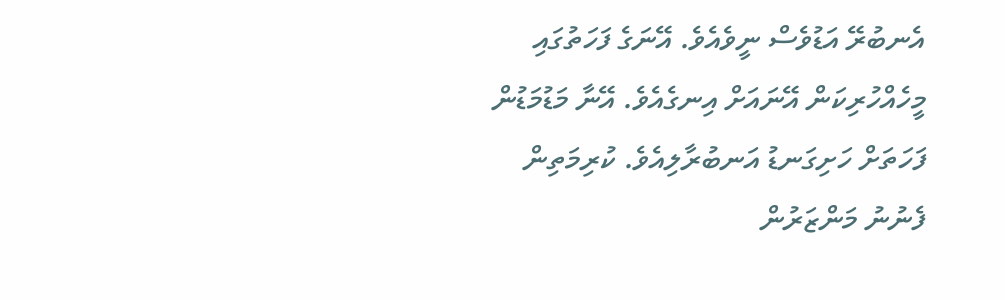އެނބުރޭ އަޑުވެސް ނީވެއެވެ. އޭނަގެ ފަހަތުގައި މީހެއްހުރިކަން އޭނައަށް އިނގެއެވެ. އޭނާ މަޑުމަޑުން ފަހަތަށް ހަށިގަނޑު އަނބުރާލިއެވެ. ކުރިމަތިން ފެނުނު މަންޒަރުން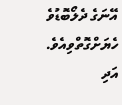އޭނަގެ ދެލޯބޮޑުވެ ހެޔަށްގޮތްވިއެވެ. އަދި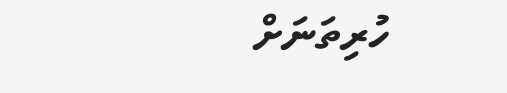ހުރިތަނަށް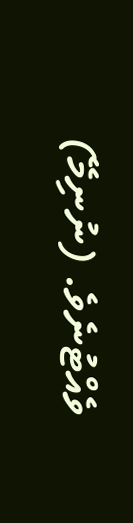ވެއްޓުނެވެ. (ނުނިމޭ)